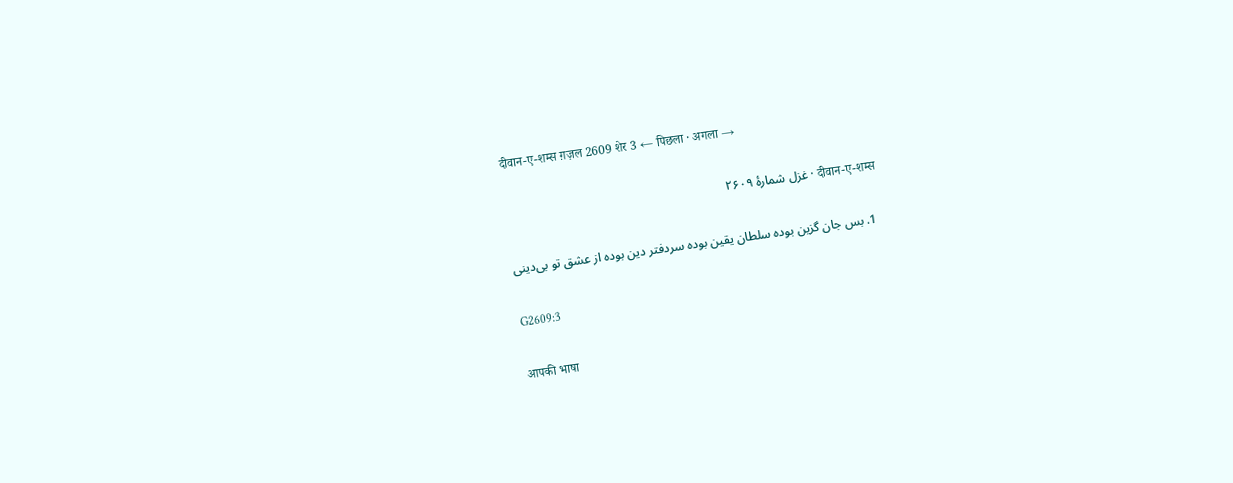दीवान-ए-शम्स ग़ज़ल 2609 शेर 3 ← पिछला · अगला →

दीवान-ए-शम्स · غزل شمارهٔ ۲۶۰۹

  1. بس جان گزین بوده سلطان یقین بوده سردفتر دین بوده از عشق تو بی‌دینی

G2609:3

आपकी भाषा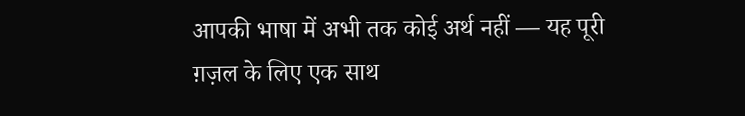आपकी भाषा में अभी तक कोई अर्थ नहीं — यह पूरी ग़ज़ल के लिए एक साथ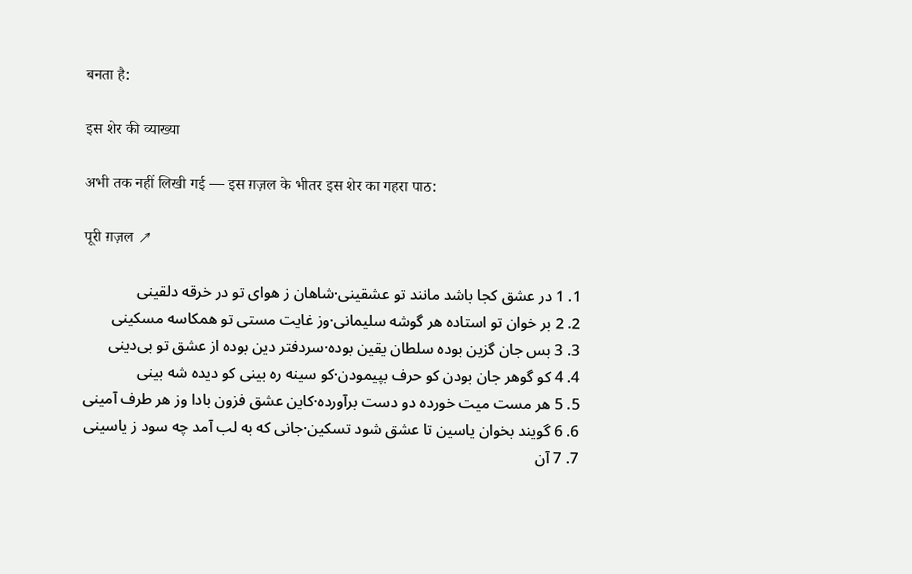बनता है:

इस शेर की व्याख्या

अभी तक नहीं लिखी गई — इस ग़ज़ल के भीतर इस शेर का गहरा पाठ:

पूरी ग़ज़ल ↗

  1. 1 در عشق کجا باشد مانند تو عشقینی·شاهان ز هوای تو در خرقه دلقینی
  2. 2 بر خوان تو استاده هر گوشه سلیمانی·وز غایت مستی تو همکاسه مسکینی
  3. 3 بس جان گزین بوده سلطان یقین بوده·سردفتر دین بوده از عشق تو بی‌دینی
  4. 4 کو گوهر جان بودن کو حرف بپیمودن·کو سینه ره بینی کو دیده شه بینی
  5. 5 هر مست میت خورده دو دست برآورده·کاین عشق فزون بادا وز هر طرف آمینی
  6. 6 گویند بخوان یاسین تا عشق شود تسکین·جانی که به لب آمد چه سود ز یاسینی
  7. 7 آن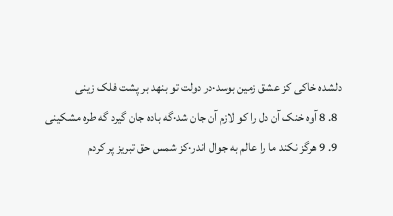دلشده خاکی کز عشق زمین بوسد·در دولت تو بنهد بر پشت فلک زینی
  8. 8 آوه خنک آن دل را کو لازم آن جان شد·گه باده جان گیرد گه طره مشکینی
  9. 9 هرگز نکند ما را عالم به جوال اندر·کز شمس حق تبریز پر کردم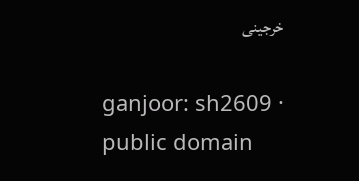خرجینی

ganjoor: sh2609 · public domain